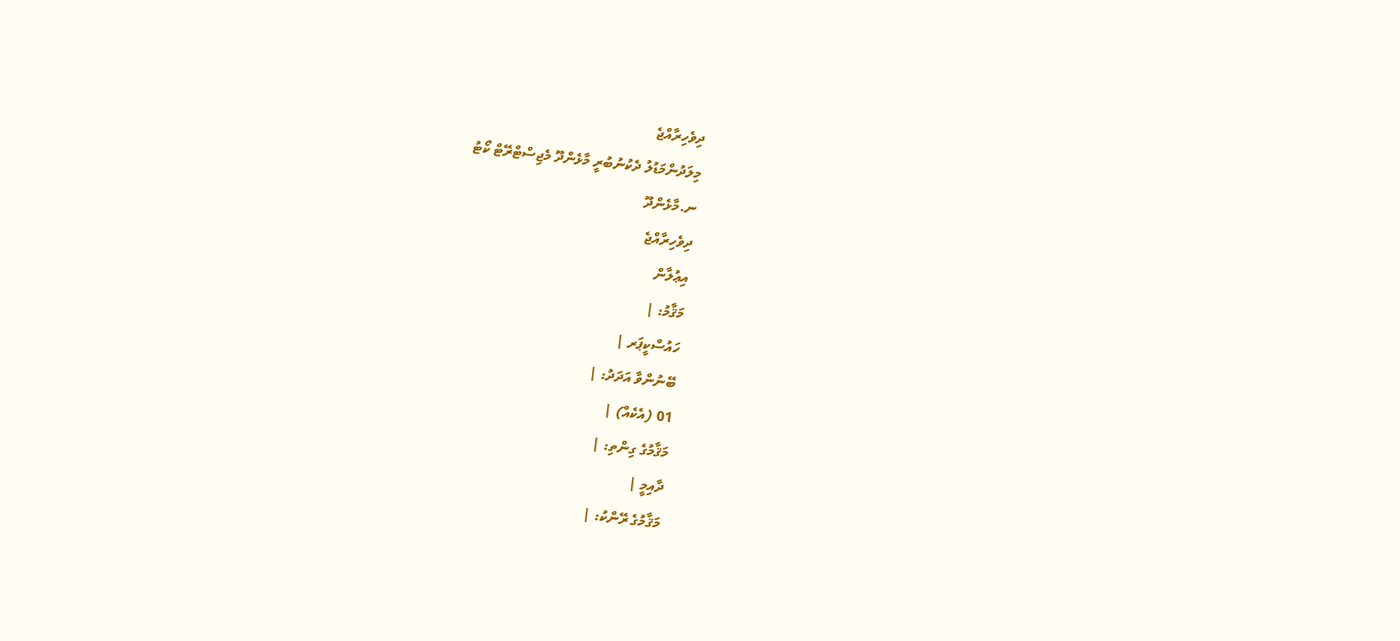ދިވެހިރާއްޖެ
މިލަދުންމަޑުލު ދެކުނުބުރީ މާޅެންދޫ މެޖިސްޓްރޭޓް ކޯޓު
ނ.މާޅެންދޫ
ދިވެހިރާއްޖެ
އިޢުލާން
މަޤާމު: |
ހައުސްކީޕަރ |
ބޭނުންވާ އަދަދު: |
01 (އެކެއް) |
މަޤާމުގެ ގިންތި: |
ދާއިމީ |
މަޤާމުގެ ރޭންކު: |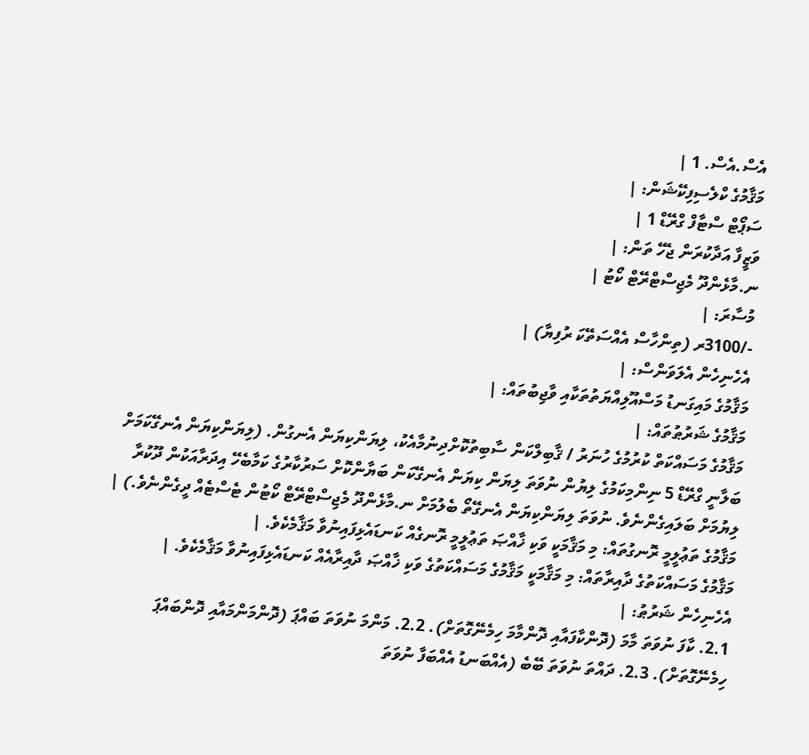އެސް.އެސް. 1 |
މަޤާމުގެ ކްލެސިފިކޭޝަން: |
ސަޕޯޓް ސްޓާފް ގްރޭޑް 1 |
ވަޒީފާ އަދާކުރަން ޖެހޭ ތަން: |
ނ.މާޅެންދޫ މެޖިސްޓްރޭޓް ކޯޓު |
މުސާރަ: |
-/3100ރ (ތިންހާސް އެއްސަތޭކަ ރުފިޔާ) |
އެހެނިހެން އެލަވަންސް: |
މަޤާމުގެ މައިގަނޑު މަސްއޫލިއްޔަތުތަކާއި ވާޖިބުތައް: |
މަޤާމުގެ ޝަރުޠުތައް: |
މަޤާމުގެ މަސައްކަތް ކުރުމުގެ ހުނަރު / ޤާބިލްކަން ސާބިތުކޮށްދިނުމާއެކު، ލިޔަންކިޔަން އެނގުން. (ލިޔަންކިޔަން އެނގޭކަމަށް ބަލާނީ ގްރޭޑް 5 ނިންމިކަމުގެ ލިޔުން ނުވަތަ ލިޔަން ކިޔަން އެނގޭކަން ބަޔާންކޮށް ސަރުކާރުގެ ކަމާބެހޭ އިދަރާއަކުން ދޫކުރާ ލިޔުމަށް ބަލައިގެންނެވެ. ނުވަތަ ލިޔަންކިޔަން އެނގޭތޯ ބެލުމަށް ނ.މާޅެންދޫ މެޖިސްޓްރޭޓް ކޯޓުން ޓެސްޓެއް ދީގެންނެވެ.) |
މަޤާމުގެ ތަޢުލީމީ ރޮނގުތައް: މި މަޤާމަކީ ވަކި ޚާއްޞަ ތަޢުލީމީ ރޮނގެއް ކަނޑައެޅިފައިނުވާ މަޤާމެކެވެ. |
މަޤާމުގެ މަސައްކަތުގެ ދާއިރާތައް: މި މަޤާމަކީ މަޤާމުގެ މަސައްކަތުގެ ވަކި ޚާއްޞަ ދާއިރާއެއް ކަނޑައެޅިފައިނުވާ މަޤާމެކެވެ. |
އެހެނިހެން ޝަރުޠު: |
2.1. ކާފަ ނުވަތަ މާމަ (ދޮންކާފައާއި ދޮންމާމަ ހިމެނޭގޮތަށް). 2.2. މަންމަ ނުވަތަ ބައްޕަ (ދޮންމަންމައާއި ދޮންބައްޕަ ހިމެނޭގޮތަށް). 2.3. ދައްތަ ނުވަތަ ބޭބެ (އެއްބަނޑު އެއްބަފާ ނުވަތަ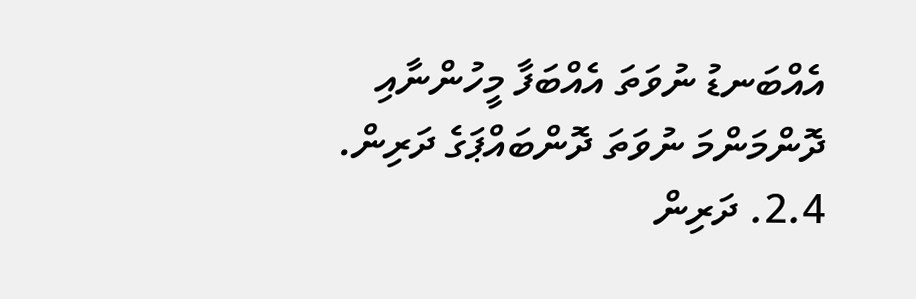އެއްބަނޑު ނުވަތަ އެއްބަފާ މީހުންނާއި ދޮންމަންމަ ނުވަތަ ދޮންބައްޕަގެ ދަރިން. 2.4. ދަރިން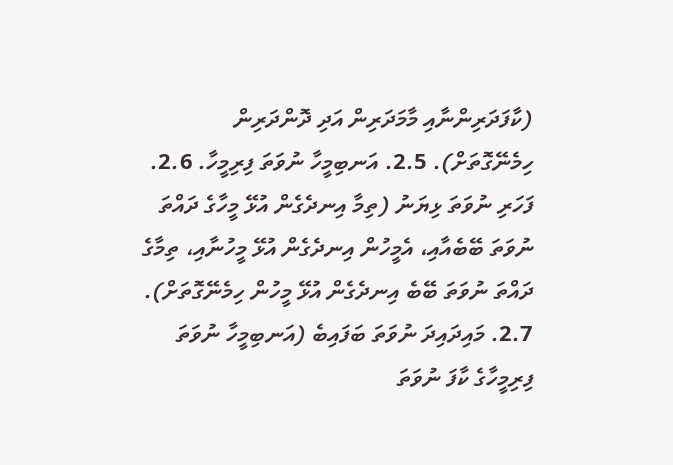(ކާފަދަރިންނާއި މާމަދަރިން އަދި ދޮންދަރިން ހިމެނޭގޮތަށް). 2.5. އަނބިމީހާ ނުވަތަ ފިރިމީހާ. 2.6. ފަހަރި ނުވަތަ ޅިޔަނު (ތިމާ އިނދެގެން އުޅޭ މީހާގެ ދައްތަ ނުވަތަ ބޭބެއާއި، އެމީހުން އިނދެގެން އުޅޭ މީހުނާއި، ތިމާގެ ދައްތަ ނުވަތަ ބޭބެ އިނދެގެން އުޅޭ މީހުން ހިމެނޭގޮތަށް). 2.7. މައިދައިދަ ނުވަތަ ބަފައިބެ (އަނބިމީހާ ނުވަތަ ފިރިމީހާގެ ކާފަ ނުވަތަ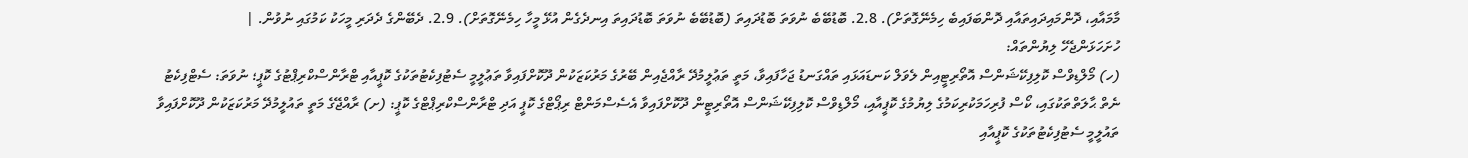މާމައާއި، ދޮންމައިދައިތައާއި ދޮންބަފައިބެ ހިމެނޭގޮތަށް). 2.8. ބޮޑުބޭބެ ނުވަތަ ބޮޑުދައިތަ (ބޮޑުބޭބެ ނުވަތަ ބޮޑުދައިތަ އިނދެގެން އުޅޭ މީހާ ހިމެނޭގޮތަށް). 2.9. ދެބޭންގެ ދެދަރި މީހަކު ކަމުގައި ނުވުން. |
ހުށަހަޅަންޖެހޭ ލިޔުންތައް:
(ހ) މޯލްޑިވްސް ކޮލިފިކޭޝަންސް އޮތޯރިޓީއިން ލެވަލް ކަނޑައަޅައި ތައްގަނޑު ޖަހާފައިވާ، މަތީ ތަޢުލީމުދޭ ރާއްޖެއިން ބޭރުގެ މަރުކަޒަކުން ދޫކޮށްފައިވާ ތަޢުލީމީ ސެޓުފިކެޓުތަކުގެ ކޮޕީއާއި ޓްރާންސްކްރިޕްޓުގެ ކޮޕީ؛ ނުވަތަ: ސެޓްފިކެޓު ނެތް ޙާލަތްތަކުގައި، ކޯސް ފުރިހަމަކުރިކަމުގެ ލިޔުމުގެ ކޮޕީއާއި، މޯލްޑިވްސް ކޮލިފިކޭޝަންސް އޮތޯރިޓީން ދޫކޮށްފައިވާ އެސެސްމަންޓް ރިޕޯޓްގެ ކޮޕީ އަދި ޓްރާންސްކްރިޕްޓްގެ ކޮޕީ: (ށ) ރާއްޖޭގެ މަތީ ތައުލީމުދޭ މަރުކަޒަކުން ދޫކޮށްފައިވާ ތައުލީމީ ސެޓުފިކެޓުތަކުގެ ކޮޕީއާއި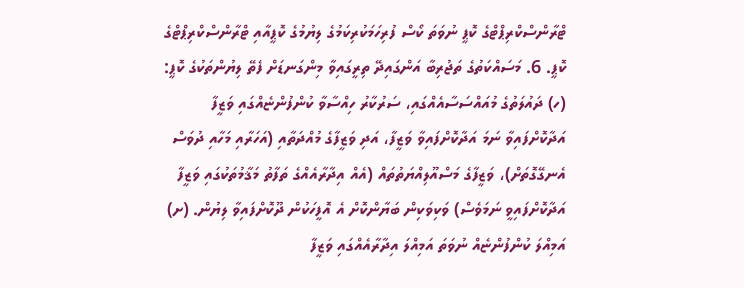ޓްރާންސްކްރިޕްޓްގެ ކޮޕީ ނުވަތަ ކޯސް ފުރިހަމަކުރިކަމުގެ ލިޔުމުގެ ކޮޕީއާއި ޓްރާންސްކްރިޕްޓްގެ ކޮޕީ. 6. މަސައްކަތުގެ ތަޖުރިބާ އަންގައިދޭ ތިރީގައިވާ މިންގަނޑަށް ފެތޭ ލިޔުންތަކުގެ ކޮޕީ: (ހ) ދައުލަތުގެ މުއައްސަސާއެއްގައި، ސަރުކާރު ހިއްސާވާ ކުންފުންޏެއްގައި ވަޒީފާ އަދާކޮށްފައިވާ ނަމަ އަދާކޮށްފައިވާ ވަޒީފާ، އަދި ވަޒީފާގެ މުއްދަތާއި (އަހަރާއި މަހާއި ދުވަސް އެނގޭގޮތަށް)، ވަޒީފާގެ މަސްއޫލިއްޔަތުތައް (އެއް އިދާރާއެއްގެ ތަފާތު މަޤާމުތަކުގައި ވަޒީފާ އަދާކޮށްފައިވީ ނަމަވެސް) ވަކިވަކިން ބަޔާންކޮށް އެ އޮފީހަކުން ދޫކޮށްފައިވާ ލިޔުން. (ށ) އަމިއްލަ ކުންފުންޏެއް ނުވަތަ އަމިއްލަ އިދާރާއެއްގައި ވަޒީފާ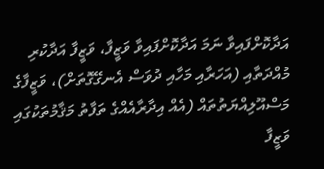އަދާކޮށްފައިވާ ނަމަ އަދާކޮށްފައިވާ ވަޒީފާ، ވަޒީފާ އަދާކުރި މުއްދަތާއި (އަހަރާއި މަހާއި ދުވަސް އެނގޭގޮތަށް)، ވަޒީފާގެ މަސްއޫލިއްޔަތުތައް (އެއް އިދާރާއެއްގެ ތަފާތު މަޤާމުތަކުގައި ވަޒީފާ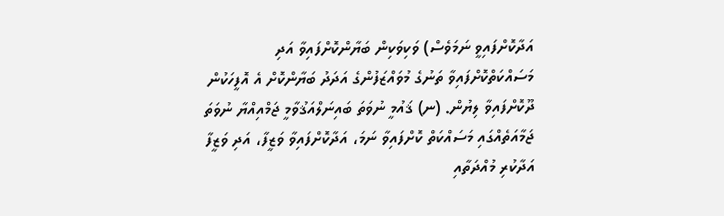އަދާކޮށްފައިވީ ނަމަވެސް) ވަކިވަކިން ބަޔާންކޮށްފައިވާ އަދި މަސައްކަތްކޮށްފައިވާ ތަނުގެ މުވައްޒަފުންގެ އަދަދު ބަޔާންކޮށް އެ އޮފީހަކުން ދޫކޮށްފައިވާ ލިޔުން. (ނ) ޤައުމީ ނުވަތަ ބައިނަލްއަޤުވާމީ ޖަމްއިއްޔާ ނުވަތަ ޖަމާއަތެއްގައި މަސައްކަތް ކޮށްފައިވާ ނަމަ، އަދާކޮށްފައިވާ ވަޒީފާ، އަދި ވަޒީފާ އަދާކުރި މުއްދަތާއި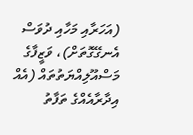(އަހަރާއި މަހާއި ދުވަސް އެނގޭގޮތަށް)، ވަޒީފާގެ މަސްއޫލިއްޔަތުތައް (އެއް އިދާރާއެއްގެ ތަފާތު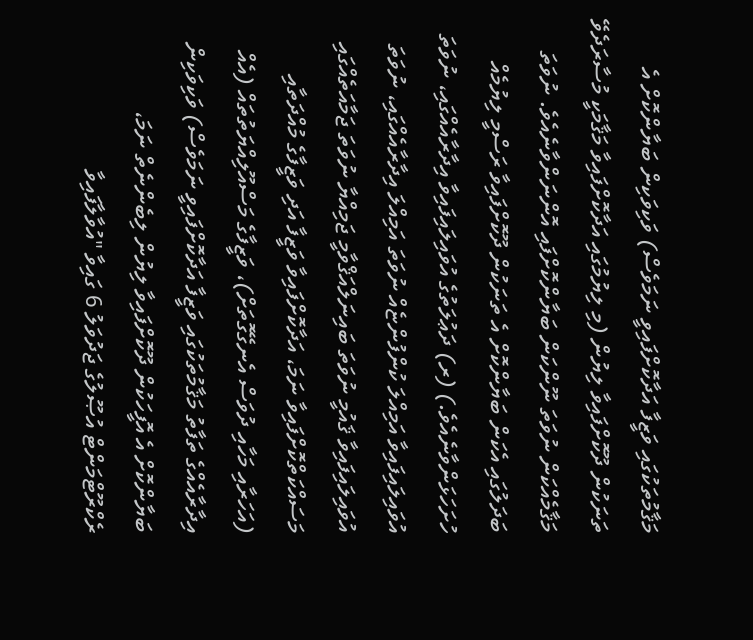މަޤާމުތަކުގައި ވަޒީފާ އަދާކޮށްފައިވީ ނަމަވެސް) ވަކިވަކިން ބަޔާންކޮށް އެ ތަނަކުން ދޫކޮށްފައިވާ ލިޔުން (މި ލިޔުމުގައި އަދާކޮށްފައިވާ މަޤާމަކީ މުސާރަދެވޭ މަޤާމެއްކަން ނުވަތަ ނޫންކަން ބަޔާންކޮށްފައި އޮންނަންވާނެއެވެ. ނުވަތަ ބަދަލުގައި އެކަން ބަޔާންކޮށް އެ ތަނަކުން ދޫކޮށްފައިވާ ރަސްމީ ލިޔުމެއް ހުށަހަޅަންވާނެއެވެ.) (ރ) ދަޢުލަތުގެ އުވައިލައިފައިވާ އިދާރާއެއްގައި، ނުވަތަ އުވައިލައިފައިވާ އަމިއްލަ ކުންފުންޏެއް ނުވަތަ އަމިއްލަ އިދާރާއެއްގައި، ނުވަތަ އުވައިލައިފައިވާ ޤައުމީ ނުވަތަ ބައިނަލްއަޤްވާމީ ޖަމިއްޔާ ނުވަތަ ޖަމާއަތެއްގައި މަސައްކަތްކޮށްފައިވާ ނަމަ، އަދާކޮށްފައިވާ ވަޒީފާ އަދި ވަޒީފާގެ މުއްދަތާއި (އަހަރާއި މަހާއި ދުވަސް އެނގޭގޮތަށް)، ވަޒީފާގެ މަސްއޫލިއްޔަތުތައް (އެއް އިދާރާއެއްގެ ތަފާތު މަޤާމުތަކުގައި ވަޒީފާ އަދާކޮށްފައިވީ ނަމަވެސް) ވަކިވަކިން ބަޔާންކޮށް އެ އޮފީހަކުން ދޫކޮށްފައިވާ ލިޔުން ލިބެންނެތް ނަމަ، ރެކްރޫޓްމަންޓް އުޞޫލުގެ ޖަދުވަލު 6 ގައިވާ "އުވާލާފައިވާ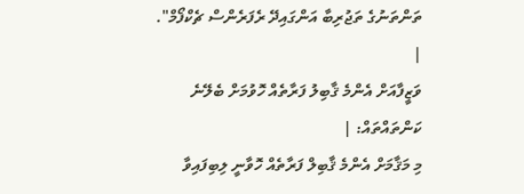ތަންތަނުގެ ތަޖުރިބާ އަންގައިދޭ ރެފަރެންސް ޗެކްފޯމް". |
ވަޒީފާއަށް އެންމެ ޤާބިލު ފަރާތެއް ހޮވުމަށް ބެލޭނެ ކަންތައްތައް: |
މި މަޤާމަށް އެންމެ ޤާބިލް ފަރާތެއް ހޮވާނީ ލިބިފައިވާ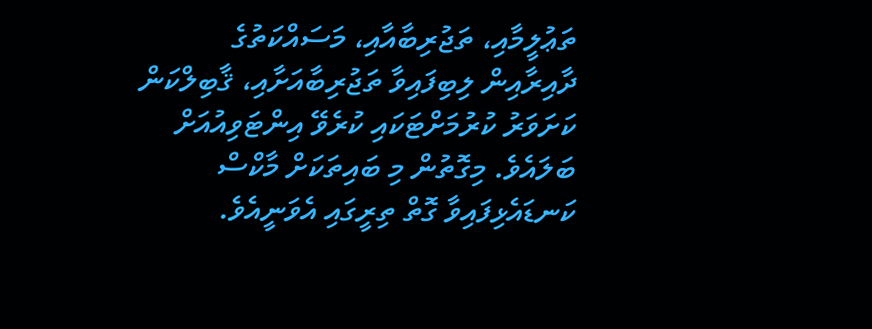ތަޢުލީމާއި، ތަޖުރިބާއާއި، މަސައްކަތުގެ ދާއިރާއިން ލިބިފައިވާ ތަޖުރިބާއަށާއި، ޤާބިލްކަން ކަށަވަރު ކުރުމަށްޓަކައި ކުރެވޭ އިންޓަވިއުއަށް ބަލައެވެ. މިގޮތުން މި ބައިތަކަށް މާކްސް ކަނޑައެޅިފައިވާ ގޮތް ތިރީގައި އެވަނީއެވެ.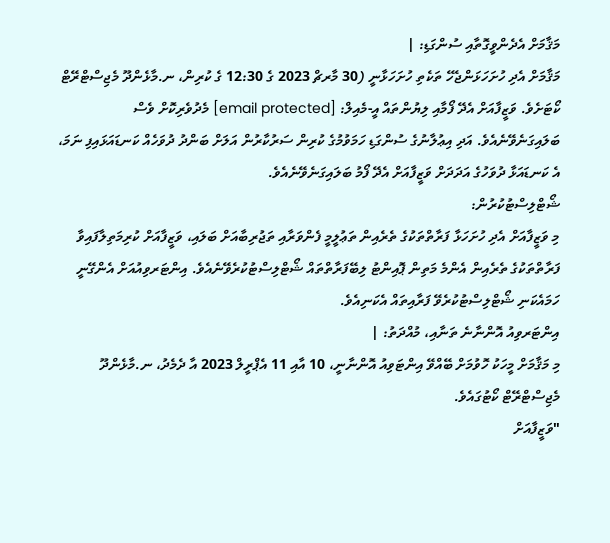މަޤާމަށް އެދެންވީގޮތާއި ސުންގަޑި: |
މަޤާމަށް އެދި ހުށަހަޅަންޖެހޭ ތަކެތި ހުށަހަޅާނީ (30 މާރޗް 2023 ގެ 12:30 ގެ ކުރިން، ނ.މާޅެންދޫ މެޖިސްޓްރޭޓް ކޯޓަށެވެ. ވަޒީފާއަށް އެދޭ ފޯމާއި ލިޔުންތައް އީ-މެއިލް: [email protected] މެދުވެރިކޮށް ވެސް ބަލައިގަނެވޭނެއެވެ. އަދި އިޢުލާނުގެ ސުންގަޑި ހަމަވުމުގެ ކުރިން ސަރުކާރުން އަލަށް ބަންދު ދުވަހެއް ކަނޑައަޅައިފި ނަމަ، އެ ކަނޑައަޅާ ދުވަހުގެ އަދަދަށް ވަޒީފާއަށް އެދޭ ފޯމު ބަލައިގަނެވޭނެއެވެ.
ޝޯޓްލިސްޓުކުރުން:
މި ވަޒީފާއަށް އެދި ހުށަހަޅާ ފަރާތްތަކުގެ ތެރެއިން ތަޢުލީމީ ފެންވަރާއި ތަޖުރިބާއަށް ބަލައި، ވަޒީފާއަށް ކުރިމަތިލާފައިވާ ފަރާތްތަކުގެ ތެރެއިން އެންމެ މަތިން ޕޮއިންޓު ލިބޭފަރާތްތައް ޝޯޓްލިސްޓުކުރެވޭނެއެވެ. އިންޓަރވިއުއަށް އެންގޭނީ ހަމައެކަނި ޝޯޓްލިސްޓުކުރެވޭ ފަރާއިތައް އެކަނިއެވެ.
އިންޓަރވިއު އޮންނާނެ ތަނާއި، މުއްދަތު: |
މި މަޤާމަށް މީހަކު ހޮވުމަށް ބޭއްވޭ އިންޓަވިއު އޮންނާނީ، 10 އާއި 11 އެޕްރީލް 2023 އާ ދެމެދު، ނ.މާޅެންދޫ މެޖިސްޓްރޭޓް ކޯޓުގައެވެ.
"ވަޒީފާއަށް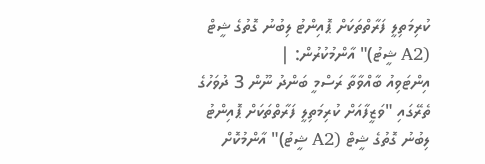ކުރިމަތިލީ ފަރާތްތަކަށް ޕޮއިންޓު ލިބުނު ގޮތުގެ ޝީޓް (A2 ޝީޓު)" އާންމުކުރުން: |
އިންޓަވިއު ބާއްވާތާ ރަސްމީ ބަންދު ނޫން 3 ދުވަހުގެ ތެރޭގައި "ވަޒީފާއަށް ކުރިމަތިލީ ފަރާތްތަކަށް ޕޮއިންޓު ލިބުނު ގޮތުގެ ޝީޓް (A2 ޝީޓު)" އާންމުކޮށް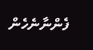ފެންނާނެހެން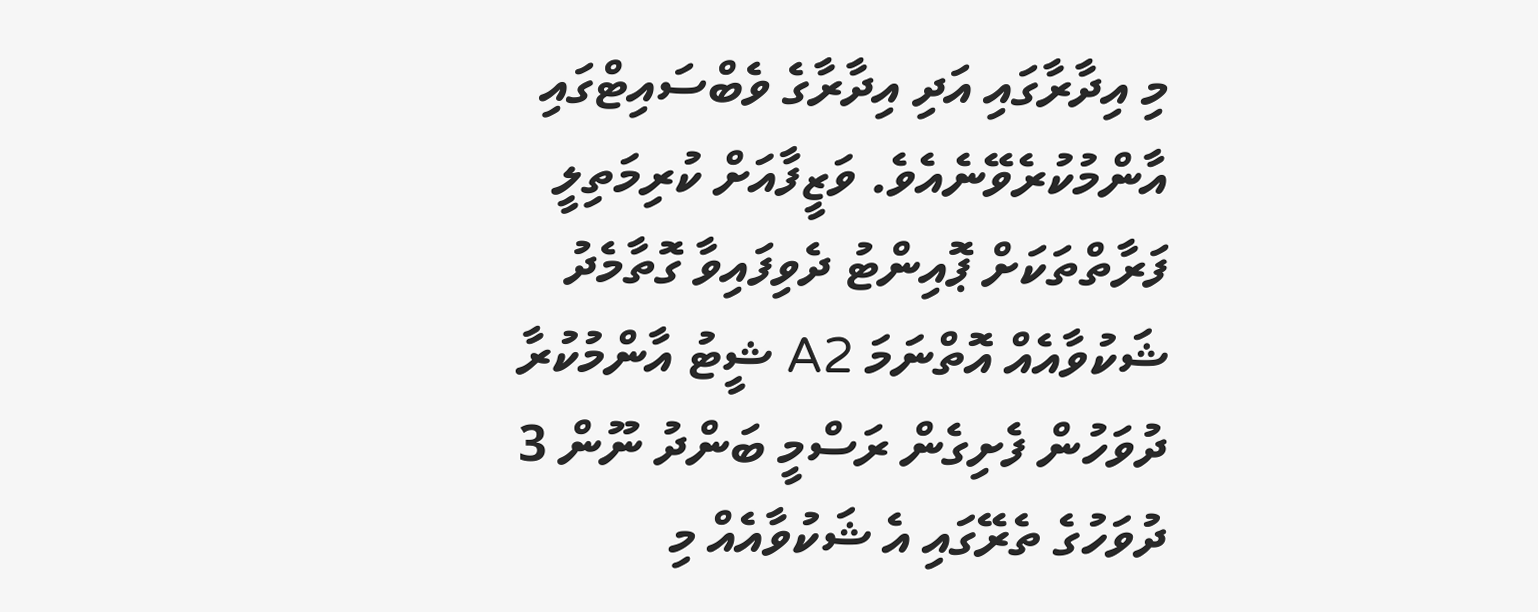މި އިދާރާގައި އަދި އިދާރާގެ ވެބްސައިޓްގައި އާންމުކުރެވޭނެއެވެ. ވަޒީފާއަށް ކުރިމަތިލީ ފަރާތްތަކަށް ޕޮއިންޓު ދެވިފައިވާ ގޮތާމެދު ޝަކުވާއެއް އޮތްނަމަ A2 ޝީޓު އާންމުކުރާ ދުވަހުން ފެށިގެން ރަސްމީ ބަންދު ނޫން 3 ދުވަހުގެ ތެރޭގައި އެ ޝަކުވާއެއް މި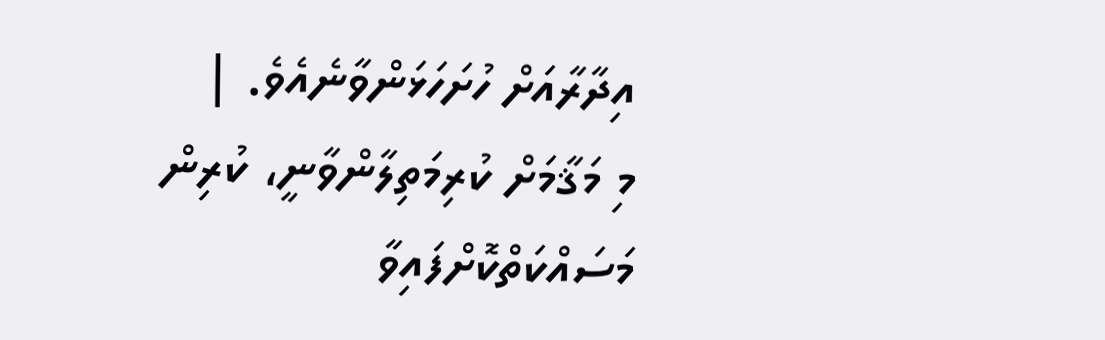އިދާރާއަށް ހުށަހަޅަންވާނެއެވެ. |
މި މަޤާމަށް ކުރިމަތިލާންވާނީ، ކުރިން މަސައްކަތްކޮށްފައިވާ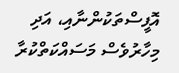އޮފީސްތަކުންނާއި، އަދި މިހާރުވެސް މަސައްކަތްކުރާ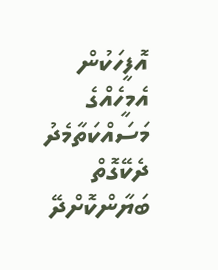އޮފީހަކުން އެމީހެއްގެ މަސައްކަތާމެދު ދެކޭގޮތް ބަޔާންކޮށްދޭ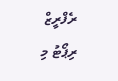ރެފްރީޒް ރިޕޯޓު މި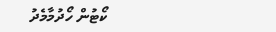ކޯޓުން ހޯދުމާމެދު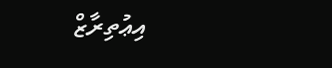އިޢުތިރާޒް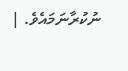ނުކުރާނަމައެވެ. |